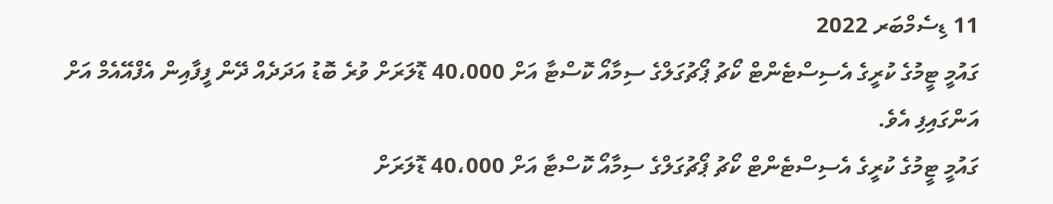11 ޑިސެމްބަރ 2022
ގައުމީ ޓީމުގެ ކުރީގެ އެސިސްޓެންޓް ކޯޗު ޕޯޗުގަލްގެ ސިމާއޯ ކޮސްޓާ އަށް 40،000 ޑޮލަރަށް ވުރެ ބޮޑު އަދަދެއް ދޭން ފީފާއިން އެފްއޭއެމް އަށް އަންގައިފި އެވެ.
ގައުމީ ޓީމުގެ ކުރީގެ އެސިސްޓެންޓް ކޯޗު ޕޯޗުގަލްގެ ސިމާއޯ ކޮސްޓާ އަށް 40،000 ޑޮލަރަށް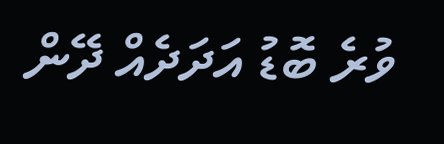ވުރެ ބޮޑު އަދަދެއް ދޭން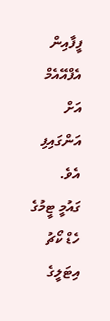ފީފާއިން އެފްއޭއެމް އަށް އަންގައިފި އެވެ.
ގައުމީ ޓީމުގެ ހެޑް ކޯޗު އިޓަލީގެ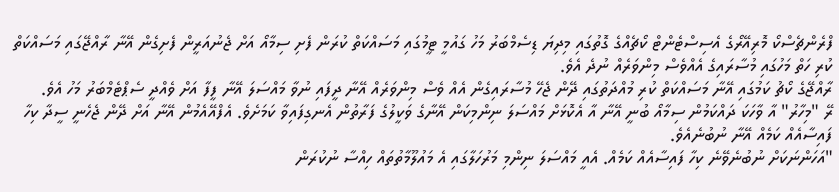ފްރެންޗެސްކޯ މޮރިއޭރޯގެ އެސިސްޓެންޓް ކޯޗެއްގެ ގޮތުގައި މިދިޔަ ޑިސެމްބަރު މަހު ގައުމީ ޓީމުގައި މަސައްކަތް ކުރަން ފެށި ސިމާއޯ އަށް ޖެނުއަރީން ފެށިގެން އޭނާ ރާއްޖޭގައި މަސައްކަތް ކުރި ހަތް މަހުގައި މުސާރައިގެ އެއްވެސް މިންވަރެއް ނުދެ އެވެ.
ރާއްޖޭގެ ކޯޗު ކަމުގައި އޭނާ މަސައްކަތް ކުރި މުއްދަތުގައި ދޭން ޖެހޭ މުސާރައިގެން އެއް ވެސް މިންވަރެއް އޭނާ ދީފައި ނުވާ މައްސަލަ އޭނާ ފީފާ އަށް ވެއްދީ ސެޕްޓެމްބަރު މަހު އެވެ.
ރޭ "މިހާރު" އާ ވާހަކަ ދައްކަމުން ސިމާއޯ ބުނީ އޭނާ އާ އެކޮޅަށް މައްސަލަ ނިންމިކަން އޭނާގެ ވަކީލުގެ ފަރާތުން އެނގިފައިވާ ކަމަށެވެ. އެފްއޭއެމުން އޭނާ އަށް ދޭން ޖެހެނީ ސީދާ ކިހާ ފައިސާއެއް ކަމެއް އޭނާ ނުބުނެއެވެ.
"އަހަންނަކަށް ނުބުނެވޭނެ ކިހާ ފައިސާއެއް ކަމެއް. އެއީ މައްސަލަ ނިންމި މަރުހަލާގައި އެ މައުލޫމާތުތައް ހިއްސާ ނުކުރަން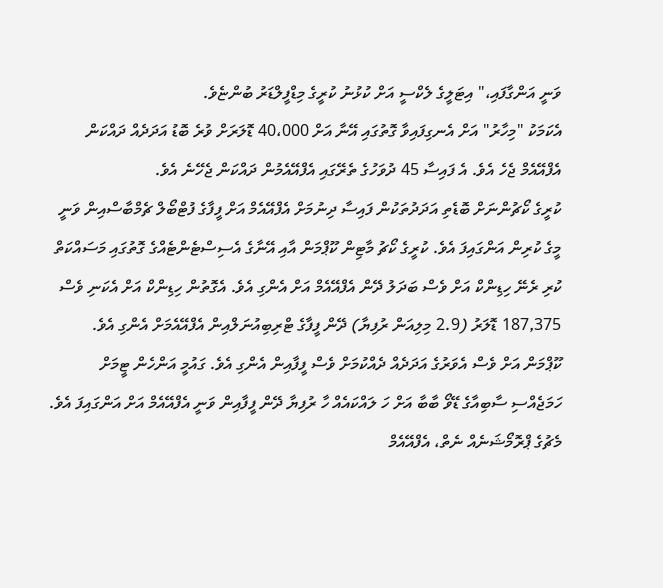ވަނީ އަންގާފައި،" އިޓަލީގެ ލެކްސީ އަށް ކުޅުނު ކުރީގެ މިޑްފީލްޑަރު ބުންޏެވެ.
އެކަމަކު "މިހާރު" އަށް އެނގިފައިވާ ގޮތުގައި އޭނާ އަށް 40،000 ޑޮލަރަށް ވުރެ ބޮޑު އަދަދެއް ދައްކަން އެފްއޭއެމް ޖެހެ އެވެ. އެ ފައިސާ 45 ދުވަހުގެ ތެރޭގައި އެފްއޭއެމުން ދައްކަން ޖެހޭނެ އެވެ.
ކުރީގެ ކޯޗުންނަށް ބޮޑެތި އަދަދުތަކުން ފައިސާ ދިނުމަށް އެފްއޭއެމް އަށް ފީފާގެ ފުޓްބޯލް ޗެމްބާސްއިން ވަނީ މީގެ ކުރިން އަންގައިފަ އެވެ. ކުރީގެ ކޯޗު މާޓިން ކޫޕްމަން އާއި އޭނާގެ އެސިސްޓެންޓެއްގެ ގޮތުގައި މަސައްކަތް ކުރި ރެނޭ ހިޑިންކް އަށް ވެސް ބަދަލު ދޭން އެފްއޭއެމް އަށް އެންގި އެވެ. އެގޮތުން ހިޑިންކް އަށް އެކަނި ވެސް 187,375 ޑޮލަރު (2.9 މިލިއަން ރުފިޔާ) ދޭން ފީފާގެ ޓްރިބިއުނަލްއިން އެފްއޭއެމަށް އެންގި އެވެ.
ކޫޕްމަން އަށް ވެސް އެވަރުގެ އަދަދެއް ދެއްކުމަށް ވެސް ފީފާއިން އެންގި އެވެ. ގައުމީ އަންހެން ޓީމަށް ހަމަޖެއްސި ސާބިއާގެ ޑޭވޯ ބާބާ އަށް ހަ ލައްކައެއް ހާ ރުފިޔާ ދޭން ފީފާއިން ވަނީ އެފްއޭއެމް އަށް އަންގައިފަ އެވެ.
މެޗުގެ ޕްރޮމޯޝަނެއް ނެތް، އެފްއޭއެމް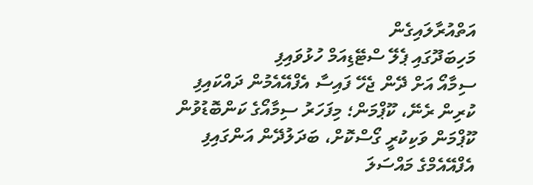އަތްއުރާލައިގެން
މަހިބަދޫގައި ޕެލޭ ސްޓޭޑިއަމް ހުޅުވައިފި
ސިމާއޯ އަށް ދޭން ޖެހޭ ފައިސާ އެފްއޭއެމުން ދައްކައިފި
ކުރިން ރެނޭ، ކޫޕްމަން؛ މިފަހަރު ސިމާއޯގެ ކަންބޮޑުވުން
ކޫޕްމަން ވަކިކުރީ ގޯސްކޮށް، ބަދަލުދޭން އަންގައިފި
އެފްއޭއެމްގެ މައްސަލަ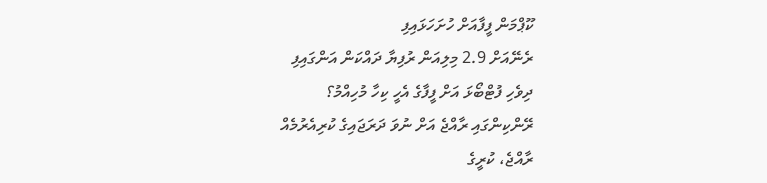ކޫޕްމަން ފީފާއަށް ހުށަހަޅައިފި
ރެނޭއަށް 2.9 މިލިއަން ރުފިޔާ ދައްކަން އަންގައިފި
ދިވެހި ފުޓްބޯޅަ އަށް ފީފާގެ އެހީ ކިހާ މުހިއްމު؟
ރޭންކިންގައި ރާއްޖެ އަށް ނުވަ ދަރަޖައިގެ ކުރިއެރުމެއް
ރާއްޖެ، ކުރީގެ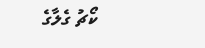ކޯޗު ގެލާގެ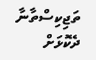ތަޖިކިސްތާނާ ދެކޮޅަށް